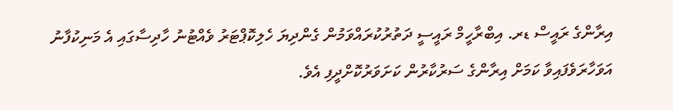އިރާންގެ ރައީސް ޑރ. އިބްރާހީމް ރައީސީ ދަތުރުކުރައްވަމުން ގެންދިޔަ ހެލިކޮޕްޓަރު ވެއްޓުނު ހާދިސާގައި އެ މަނިކުފާނު އަވަހާރަވެފައިވާ ކަމަށް އިރާންގެ ސަރުކާރުން ކަށަވަރުކޮށްދީފި އެވެ.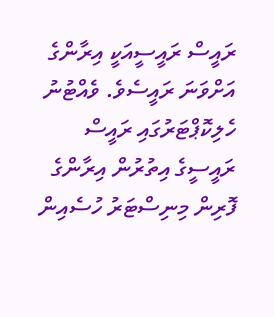ރައީސް ރައީސީއަކީ އިރާންގެ އަށްވަނަ ރައީސެވެ. ވެއްޓުނު ހެލިކޮޕްޓަރުގައި ރައީސް ރައީސީގެ އިތުރުން އިރާންގެ ފޮރިން މިނިސްޓަރު ހުސެއިން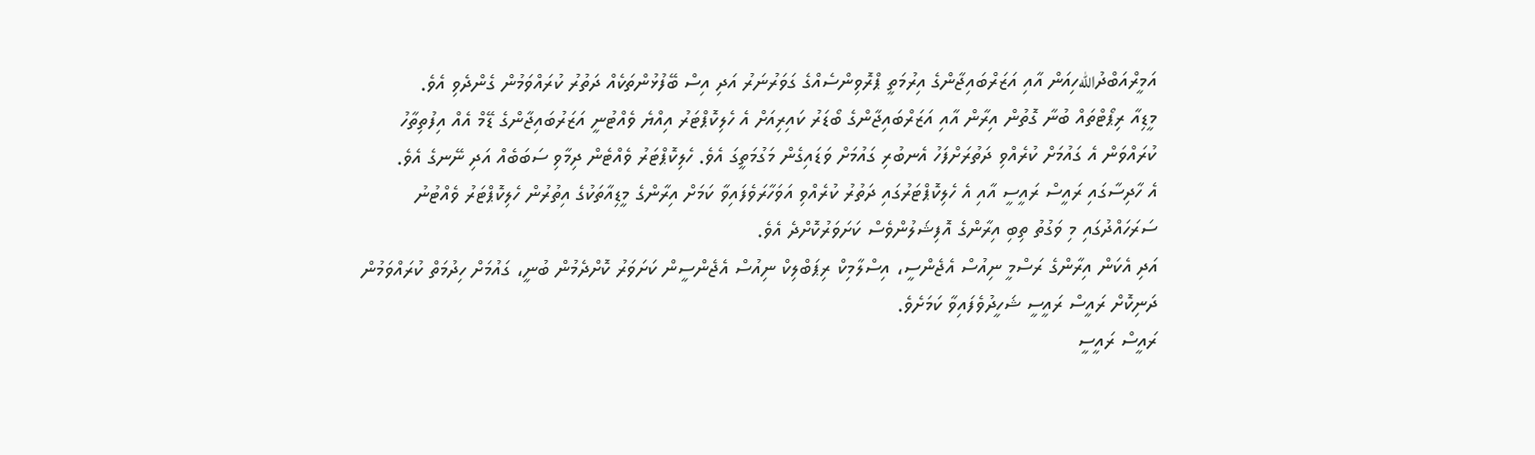އަމީރްއަބްދުاللهހިއަން އާއި އަޒަރްބައިޖާންގެ އިރުމަތީ ޕްރޮވިންސެއްގެ ގަވަރުނަރު އަދި އިސް ބޭފުޅުންތަކެއް ދަތުރު ކުރައްވަމުން ގެންދެވި އެވެ.
މީޑިއާ ރިޕޯޓްތައް ބުނާ ގޮތުން އިރާން އާއި އަޒަރްބައިޖާންގެ ބޯޑަރު ކައިރިއަށް އެ ހެލިކޮޕްޓަރު އިއްޔެ ވެއްޓުނީ އަޒަރުބައިޖާންގެ ޑޭމް އެއް އިފުތިތާހު ކުރައްވަން އެ ގައުމަށް ކުރެއްވި ދަތުރަށްފަހު އެނބުރި ގައުމަށް ވަޑައިގެން މަގުމަތީގަ އެވެ. ހެލިކޮޕްޓަރު ވެއްޓެން ދިމާވި ސަބަބެއް އަދި ނޭނގެ އެވެ.
އެ ހާދިސާގައި ރައީސް ރައީސީ އާއި އެ ހެލިކޮޕްޓަރުގައި ދަތުރު ކުރެއްވި އަވަހާރަވެފައިވާ ކަމަށް އިރާންގެ މީޑިއާތަކުގެ އިތުރުން ހެލިކޮޕްޓަރު ވެއްޓުނު ސަރަހައްދުގައި މި ވަގުތު ތިބި އިރާންގެ އޮފިޝަލުންވެސް ކަށަވަރުކޮށްދެ އެވެ.
އަދި އެކަން އިރާންގެ ރަސްމީ ނިއުސް އެޖެންސީ، އިސްލާމިކް ރިޕަބްލިކް ނިއުސް އެޖެންސީން ކަށަވަރު ކޮށްދެމުން ބުނީ، ގައުމަށް ހިދުމަތް ކުރައްވަމުން ދަނިކޮށް ރައީސް ރައީސީ ޝަހީދުވެފައިވާ ކަމަށެވެ.
ރައީސް ރައީސީ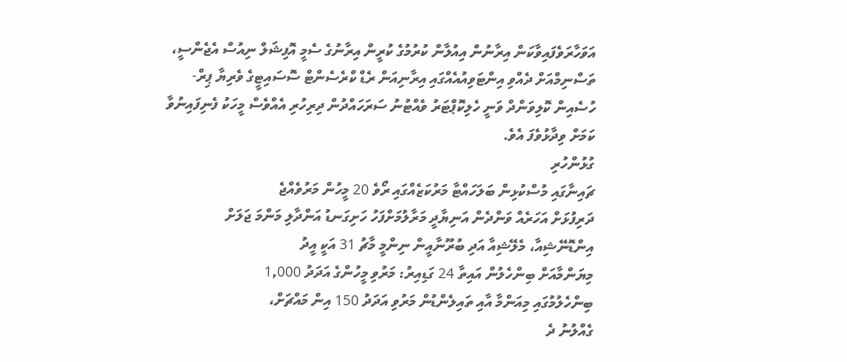އަވަހާރަވެފައިވާކަން އިރާނުން އިއުލާން ކުރުމުގެ ކުރީން އިރާނުގެ ސެމީ އޮފިޝަލް ނިއުސް އެޖެންސީ، ތަސްނިމްއަށް ދެއްވި އިންޓަވިއުއެއްގައި އިރާނިއަން ރެޑް ކްރެސެންޓް ސޮސައިޓީގެ ވެރިޔާ ޕިރް-ހުސެއިން ކޮލިވަންދް ވަނީ ހެލިކޮޕްޓަރު ވެއްޓުނު ސަރަހައްދުން ދިރިހުރި އެއްވެސް މީހަކު ފެނިފައިނުވާ ކަމަށް ވިދާޅުވެފަ އެވެ.
ގުޅުންހުރި
ޗައިނާގައި މުސްކުޅިން ބަލަހައްޓާ މަރުކަޒެއްގައި ރޯވެ 20 މީހުން މަރުވެއްޖެ
ދަރިފުޅަށް އަހަރެއް ވަންދެން އަނިޔާދީ މަރާލުމަށްފަހު ހަށިގަނޑު އަންދާލި މަންމަ ޖަލަށް
އިންޑޮނޭޝިއާ، މެލޭޝިއާ އަދި ބުރޫނާއީން ނިންމީ މާޗު 31 އަކީ އީދު
މިޔަންމާއަށް ބިންހެލުން އައިތާ 24 ގަޑިއިރު: މަރުވި މީހުންގެ އަދަދު 1,000
ބިންހެލުމުގައި މިއަންމާ އާއި ތައިލެންޑުން މަރުވި އަދަދު 150 އިން މައްޗަށް،
ގެއްލުނު ދެ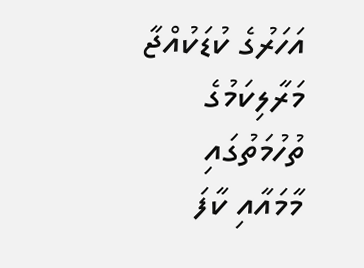އަހަރުގެ ކުޑަކުއްޖާ މަރާލިކަމުގެ ތުހުމަތުގައި މާމައާއި ކާފަ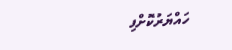ހައްޔަރުކޮށްފި